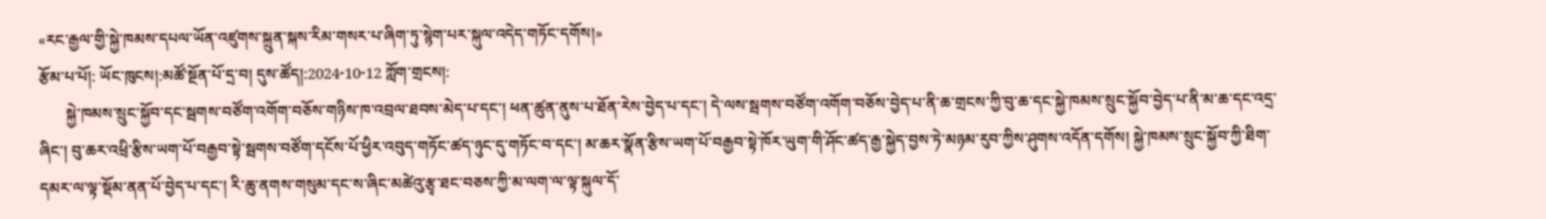«རང་རྒྱལ་གྱི་སྐྱེ་ཁམས་དཔལ་ཡོན་འཛུགས་སྐྲུན་སྐས་རིམ་གསར་པ་ཞིག་ཏུ་སྙེག་པར་སྐུལ་འདེད་གཏོང་དགོས།»
རྩོམ་པ་པོ།: ཡོང་ཁུངས།:མཚོ་སྔོན་པོ་དྲ་བ། དུས་ཚོད།:2024-10-12 ཀློག་གྲངས།:
       སྐྱེ་ཁམས་སྲུང་སྐྱོབ་དང་སྦགས་བཙོག་འགོག་བཅོས་གཉིས་ཁ་འབྲལ་ཐབས་མེད་པ་དང་། ཕན་ཚུན་ནུས་པ་ཐོན་རེས་བྱེད་པ་དང་། དེ་ལས་སྦགས་བཙོག་འགོག་བཅོས་བྱེད་པ་ནི་ཆ་གྲངས་ཀྱི་བུ་ཆ་དང་སྐྱེ་ཁམས་སྲུང་སྐྱོབ་བྱེད་པ་ནི་མ་ཆ་དང་འདྲ་ཞིང་། བུ་ཆར་འཕྲི་རྩིས་ཡག་པོ་བརྒྱབ་སྟེ་སྦགས་བཙོག་དངོས་པོ་ཕྱིར་འབུད་གཏོང་ཚད་ཉུང་དུ་གཏོང་བ་དང་། མ་ཆར་སྣོན་རྩིས་ཡག་པོ་བརྒྱབ་སྟེ་ཁོར་ཡུག་གི་ཤོང་ཚད་རྒྱ་སྐྱེད་བྱས་ཏེ་མཉམ་རུབ་ཀྱིས་ཤུགས་འདོན་དགོས། སྐྱེ་ཁམས་སྲུང་སྐྱོབ་ཀྱི་ཐིག་དམར་ལ་ལྟ་སྡོམ་ནན་པོ་བྱེད་པ་དང་། རི་ཆུ་ནགས་གསུམ་དང་ས་ཞིང་མཚེའུ་རྩྭ་ཐང་བཅས་ཀྱི་མ་ལག་ལ་ལྟ་སྐུལ་དོ་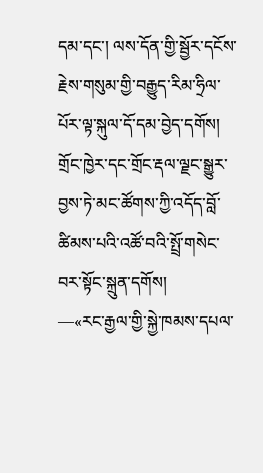དམ་དང་། ལས་དོན་གྱི་སྦྱོར་དངོས་རྗེས་གསུམ་གྱི་བརྒྱུད་རིམ་ཧྲིལ་པོར་ལྟ་སྐུལ་དོ་དམ་བྱེད་དགོས། གྲོང་ཁྱེར་དང་གྲོང་རྡལ་ལྗང་སྒྱུར་བྱས་ཏེ་མང་ཚོགས་ཀྱི་འདོད་བློ་ཚིམས་པའི་འཚོ་བའི་སྤྲོ་གསེང་བར་སྟོང་སྐྲུན་དགོས།
—«རང་རྒྱལ་གྱི་སྐྱེ་ཁམས་དཔལ་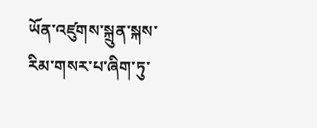ཡོན་འཛུགས་སྐྲུན་སྐས་རིམ་གསར་པ་ཞིག་ཏུ་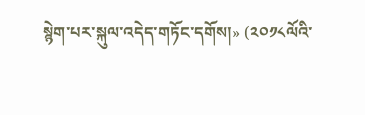སྙེག་པར་སྐུལ་འདེད་གཏོང་དགོས།» (༢༠༡༨ལོའི་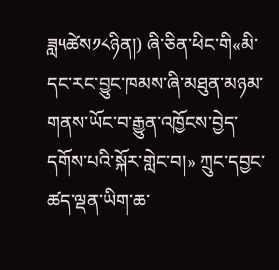ཟླ༥ཚེས༡༨ཉིན།) ཞི་ཅིན་ཕིང་གི«མི་དང་རང་བྱུང་ཁམས་ཞི་མཐུན་མཉམ་གནས་ཡོང་བ་རྒྱུན་འཁྱོངས་བྱེད་དགོས་པའི་སྐོར་གླེང་བ།» ཀྲུང་དབྱང་ཚད་ལྡན་ཡིག་ཆ་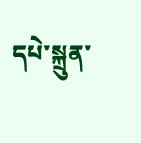དཔེ་སྐྲུན་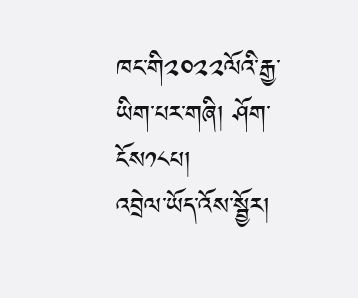ཁང་གི༢༠༢༢ལོའི་རྒྱ་ཡིག་པར་གཞི། ཤོག་ངོས༡༨པ།
འབྲེལ་ཡོད་འོས་སྦྱོར།